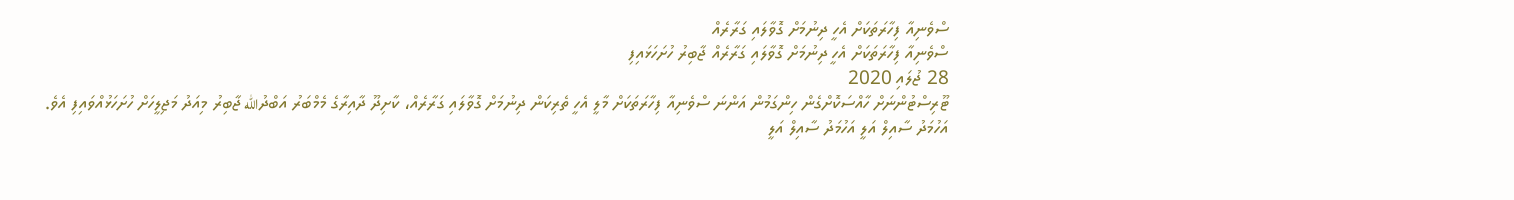ސްވެނިއާ ފިހާރަތަކަށް އެހީ ދިނުމަށް ގޮވާލައި ގަރާރެއް
ސްވެނިއާ ފިހާރަތަކަށް އެހީ ދިނުމަށް ގޮވާލައި ގަރާރެއް ޖާބިރު ހުށަހަޅައިފި
28 ޖުލައި 2020
ޓޫރިސްޓުންނަށް ހާއްސަކޮށްގެން ހިންގަމުން އަންނަ ސްވެނިއާ ފިހާރަތަކަށް މާލީ އެހީ ތެރިކަން ދިނުމަށް ގޮވާލައި ގަރާރެއް، ކާށިދޫ ދާއިރާގެ މެމްބަރު އަބްދުالله ޖާބިރު މިއަދު މަޖިލީހަށް ހުށަހަޅުއްވައިފި އެވެ.
އަހުމަދު ސާއިލް އަލީ އަހުމަދު ސާއިލް އަލީ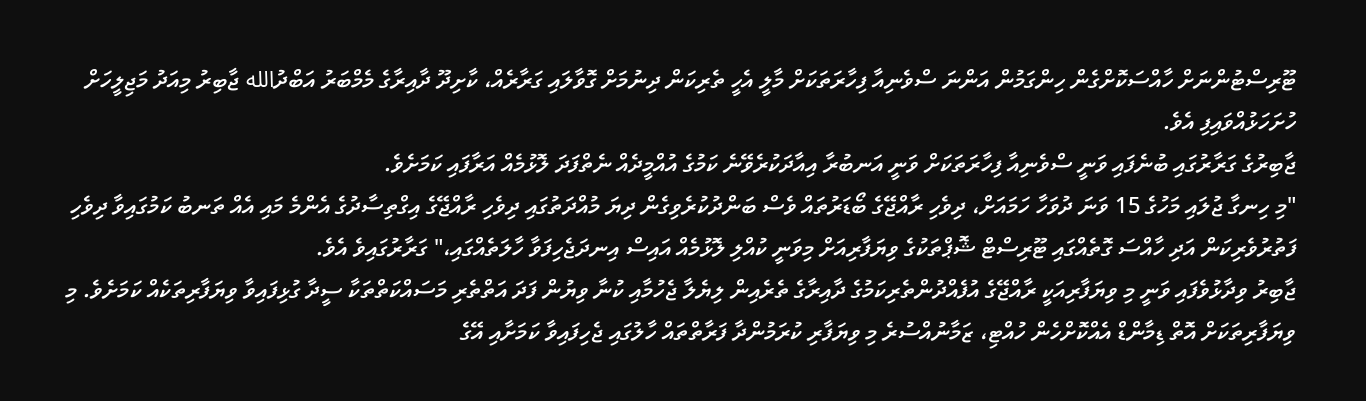ޓޫރިސްޓުންނަށް ހާއްސަކޮށްގެން ހިންގަމުން އަންނަ ސްވެނިއާ ފިހާރަތަކަށް މާލީ އެހީ ތެރިކަން ދިނުމަށް ގޮވާލައި ގަރާރެއް، ކާށިދޫ ދާއިރާގެ މެމްބަރު އަބްދުالله ޖާބިރު މިއަދު މަޖިލީހަށް ހުށަހަޅުއްވައިފި އެވެ.
ޖާބިރުގެ ގަރާރުގައި ބުނެފައި ވަނީ ސްވެނިއާ ފިހާރަތަކަށް ވަނީ އަނބުރާ އިއާދަކުރެވޭނެ ކަމުގެ އުއްމީދެއް ނެތްފަދަ ލޮޅުމެއް އަރާފައި ކަމަށެވެ.
"މި ހިނގާ ޖުލައި މަހުގެ 15 ވަނަ ދުވަހާ ހަމައަށް، ދިވެހި ރާއްޖޭގެ ބޯޑަރުތައް ވެސް ބަންދުކުރެވިގެން ދިޔަ މުއްދަތުގައި ދިވެހި ރާއްޖޭގެ އިގްތިސާދުގެ އެންމެ މައި އެއް ތަނބު ކަމުގައިވާ ދިވެހި ފަތުރުވެރިކަން އަދި ހާއްސަ ގޮތެއްގައި ޓޫރިސްޓް ޝޮޕްތަކުގެ ވިޔަފާރިއަށް މިވަނީ ކުއްލި ލޮޅުމެއް އައިސް އިނދަޖެހިފަވާ ހާލަތެއްގައި،" ގަރާރުގައިވެ އެވެ.
ޖާބިރު ވިދާޅުވެފައި ވަނީ މި ވިޔަފާރިއަކީ ރާއްޖޭގެ އުފެއްދުންތެރިކަމުގެ ދާއިރާގެ ތެރެއިން ލިޔެލާ ޖެހުމާއި ކުނާ ވިޔުން ފަދަ އަތްތެރި މަސައްކަތްތަކާ ސީދާ ގުޅިފައިވާ ވިޔަފާރިތަކެއް ކަމަށެވެ. މި ވިޔަފާރިތަކަށް އޮތް ޑިމާންޑް އެއްކޮށްހެން ހުއްޓި، ޒަމާނުއްސުރެ މި ވިޔަފާރި ކުރަމުންދާ ފަރާތްތައް ހާލުގައި ޖެހިފައިވާ ކަމަށާއި އޭގެ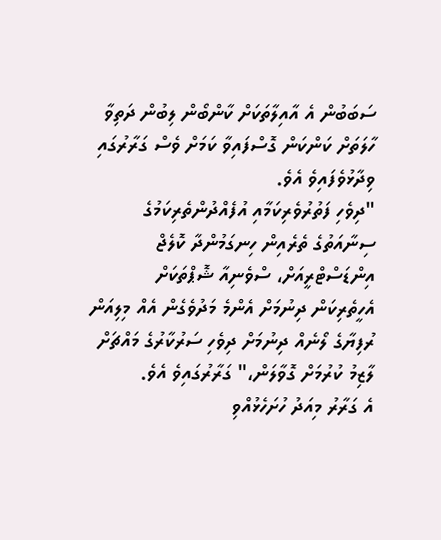ސަބަބުން އެ އާއިލާތަކަށް ކާންބޯން ލިބުން ދަތިވާ ހާލަތަށް ކަންކަން ގޮސްފައިވާ ކަމަށް ވެސް ގަރާރުގައި ވިދާޅުވެފައިވެ އެވެ.
"ދިވެހި ފަތުރުވެރިކަމާއި އުފެއްދުންތެރިކަމުގެ ސިނާއަތުގެ ތެރެއިން ހިނގަމުންދާ ކޮލެޖް އިންޑަސްޓްރީއަށް، ސްވެނިއާ ޝޮޕްތަކަށް އެހީތެރިކަން ދިނުމަށް އެންމެ މަދުވެގެން އެއް މިލިއަން ރުފިޔާގެ ލޯނެއް ދިނުމަށް ދިވެހި ސަރުކާރުގެ މައްޗަށް ލާޒިމު ކުރުމަށް ގޮވާލަން،" ގަރާރުގައިވެ އެވެ.
އެ ގަރާރު މިއަދު ހުށަހެޅުއްވި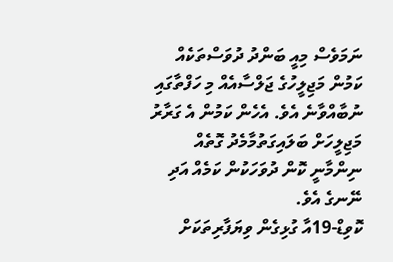ނަމަވެސް މިއީ ބަންދު ދުވަސްތަކެއް ކަމުން މަޖިލީހުގެ ޖަލްސާއެއް މި ހަފްތާގައި ނުބާއްވާނެ އެވެ. އެހެން ކަމުން އެ ގަރާރު މަޖިލީހަށް ބަލައިގަތުމާމެދު ގޮތެއް ނިންމާނީ ކޮން ދުވަހަކުން ކަމެއް އަދި ނޭނގެ އެވެ.
ކޮވިޑް-19އާ ގުޅިގެން ވިޔަފާރިތަކަށް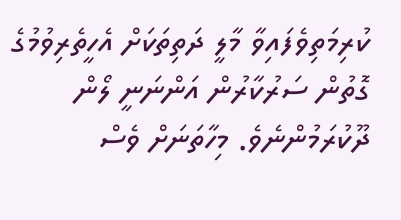ކުރިމަތިވެފައިވާ މާލީ ދަތިތަކަށް އެހީތެރިވުމުގެ ގޮތުން ސަރުކާރުން އަންނަނީ ލޯން ދޫކުރަމުންނެވެ. މިހާތަނަށް ވެސް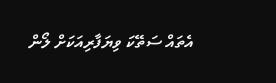އެތައް ސަތޭކަ ވިޔަފާރިއަކަށް ލޯން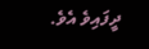ދީފައިވެ އެވެ.